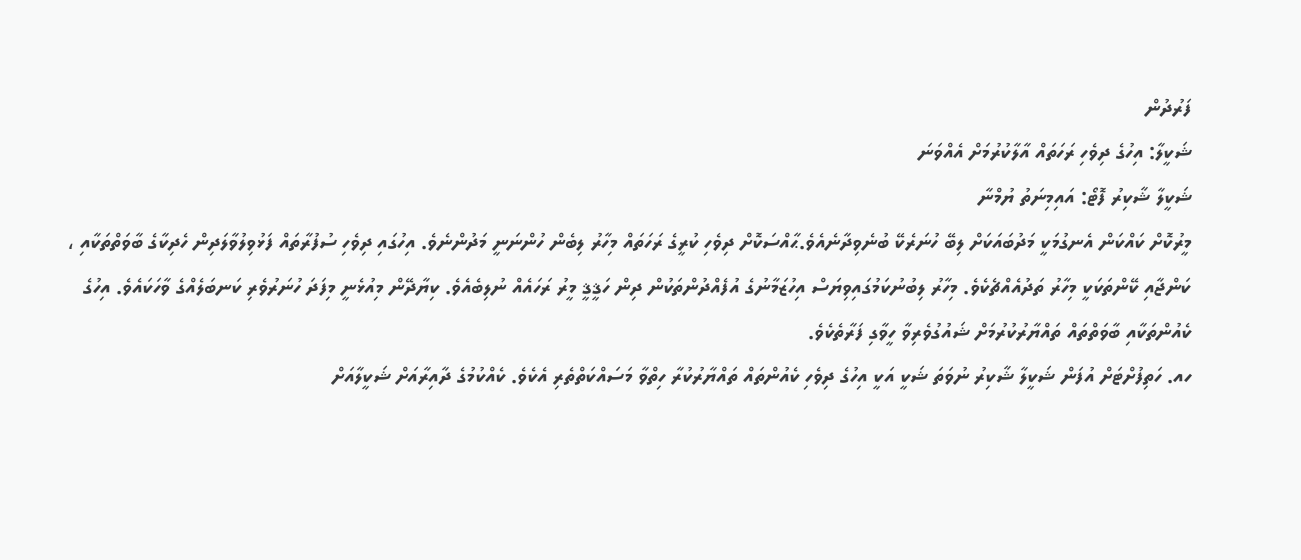ފަރުދުން
ޝަކީލާ: އިހުގެ ދިވެހި ރަހަތައް އާލާކުރުމަށް އެއްވަނަ
ޝަކީލާ ޝާކިރު ފޮޓޯ: އައިމިނަތު ޔުމްނާ
މީރުކޮށް ކައްކަން އެނގުމަކީ މަދުބައަކަށް ލިބޭ ހުނަރެކޭ ބުނެވިދާނެއެވެ.ޙާއްސަކޮށް ދިވެހި ކުރީގެ ރަހަތައް މިހާރު ލިބެން ހުންނަނީ މަދުންނެވެ. އިހުގައި ދިވެހި ސުފުރާތައް ފަޅުވިލުވާލަދިން ހެދިކާގެ ބާވަތްތަކާއި ، ކަންޖާއި ކޭންތަކަކީ މިހާރު ތަދުއެއްޗެކެވެ. މިހާރު ލިބުނުކަމުގައިވިޔަސް އިހުޒަމާނުގެ އުފެއްދުންތަކުން ދިން ހަޤީޤީ މީރު ރަހައެއް ނުލިބެއެވެ. ކިޔާދޭން މިއުޅެނީ މިފަދަ ހުނަރުވެރި ކަނބަލެއްގެ ވާހަކައެވެ. އިހުގެ ކެއުންތަކާއި ބާވަތްތައް ތައްޔާރުކުރުމަށް ޝައުގުވެރިވާ ހީވާގި ފަރާތެކެވެ.
ހއ. ހަތިފުށްޓަށް އުފަން ޝަކީލާ ޝާކިރު ނުވަތަ ޝަކީ އަކީ އިހުގެ ދިވެހި ކެއުންތައް ތައްޔާރުކުރާ ހިތްވާ މަސައްކަތްތެރި އެކެވެ. ކެއްކުމުގެ ދާއިރާއަށް ޝަކީލާއަށް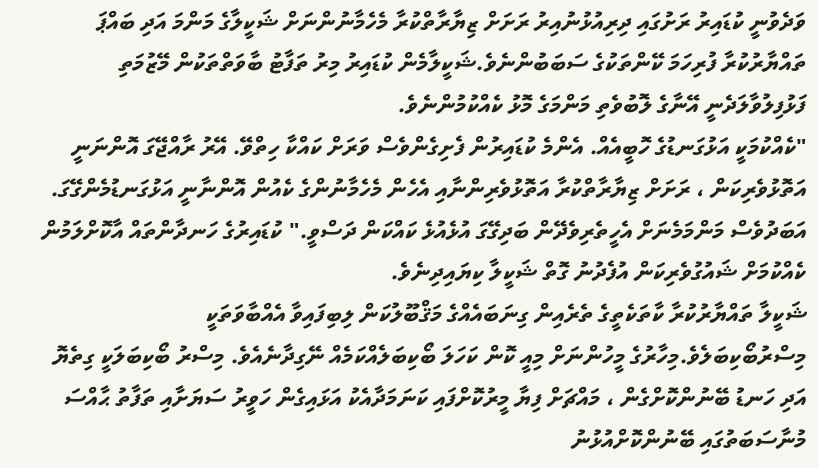ވަދެވުނީ ކުޑައިރު ރަށުގައި ދިރިއުޅުނުއިރު ރަށަށް ޒިޔާރާތްކުރާ މެހެމާނުންނަށް ޝަކީލާގެ މަންމަ އަދި ބައްޕަ ތައްޔާރުކުރާ ފުރިހަމަ ކޭންތަކުގެ ސަބަބުންނެވެ.ޝަކީލާމެން ކުޑައިރު މިރު ތަފާޓު ބާވަތްތަކުން މޭޒުމަތި ފަޅުފިލުވާލަދެނީ އޭނާގެ ލޮބުވެތި މަންމަގެ މޮޅު ކެއްކުމުންނެވެ.
"ކެއްކުމަކީ އަޅުގަނޑުގެ ހޮބީއެއް. އެންމެ ކުޑައިރުން ފެށިގެންވެސް ވަރަށް ކައްކާ ހިތްވޭ. އޭރު ރާއްޖޭގަ އޮންނަނީ އަތޮޅުވެރިކަން ، ރަށަށް ޒިޔާރާތްކުރާ އަތޮޅުވެރިންނާއި އެހެން މެހެމާނުންގެ ކެއުން އޮންނާނީ އަޅުގަނޑުމެންގޭގަ. އަބަދުވެސް މަންމަމެނަށް އެހީތެރިވެދޭން ބަދިގޭގަ އުޅެއުޅެ ކައްކަން ދަސްވީ." ކުޑައިރުގެ ހަނދާންތައް އާކޮށްލަމުން ކެއްކުމަށް ޝައުގުވެރިކަން އުފެދުނު ގޮތް ޝަކީލާ ކިޔައިދިނެވެ.
ޝަކީލާ ތައްޔާރުކުރާ ކާތަކެތީގެ ތެރެއިން ގިނަބައެއްގެ މަޤްބޫލުކަން ލިބިފައިވާ އެއްބާވަތަކީ މިސްރުބޯކިބަލެވެ.މިހާރުގެ މީހުންނަށް މިއީ ކޮން ކަހަލަ ބޯކިބަލެއްކަމެއް ނޭގިދާނެއެވެ. މިސްރު ބޯކިބަލަކީ ގިތެޔޮ އަދި ހަނޑު ބޭނުންކޮށްގެން ، މައްޗަށް ފިޔާ މީރުކޮށްފައި ކަނަމަދާއެކު އަޅައިގެން ހަވީރު ސަޔަށާއި ތަފާތު ޙާއްސަ މުނާސަބަތުގައި ބޭނުންކޮށްއުޅުނު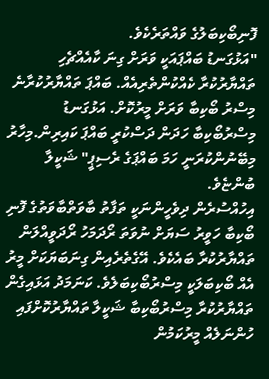ފޮނިބޯކިބަލުގެ ވައްތަރެކެވެ.
"އަޅުގަނޑު ބައްޕައަކީ ވަރަށް ގިނަ ކާއެއްޗެހި ތައްޔާރުކުރާ ކެއްކުންތެރިއެއް. ބައްޕަ ތައްޔާރުކުރާނެ މިސްރު ބޯކިބާ ވަރަށް މީރުކޮށް. އަޅުގަނޑު މިސްރުބޯކިބާ ހަދަން ދަސްކުރީ ބައްޕަ ކައިރިން.މިހާރު މިބޭނުންކުރަނީ ހަމަ ބައްޕަގެ ރެސިޕީ" ޝަކީލާ ބުންޏެވެ.
އިހުއްސުރެން ދިވެހީންނަކީ ތަފާތު ބާވަތްބާވަތުގެ ފޮނި ބޯކިބާ ހަވީރު ސަޔަށް ނުވަތަ ރޯދަމަހު ރޯދަވީއްލަން ތައްޔާރުކުރާ ބައެކެވެ. އޭގެތެރެއިން ގިނަބަޔަކަށް މީރު އެއް ބޯކިބަލަކީ މިސްރުބޯކިބަލެވެ. ކަނަމަދު އަޅައިގެން ތައްޔާރުކުރާ މިސްރުބޯކިބާ ޝަކީލާ ތައްޔާރުކޮށްފައި ހުންނަލެއް މީރުކަމުން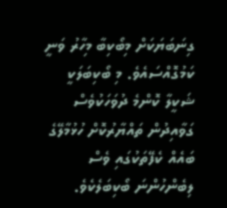ގިނަބަޔަކަށް މިބޯކިބާ މިހާރު ވަނީ ކަމުގޮއްސައެވެ. މި ބޯކިބަލަކީ ޝަކީލާ ކޮންމެ ދުވަހަކުވެސް ގަވާއިދުން ތައްޔާރުކޮށް ހުޅުމާލޭގެ ބައެއް ކެފޭތަކުގައި ވެސް ލިބެންހުންނަ ބޯކިބަލެކެވެ.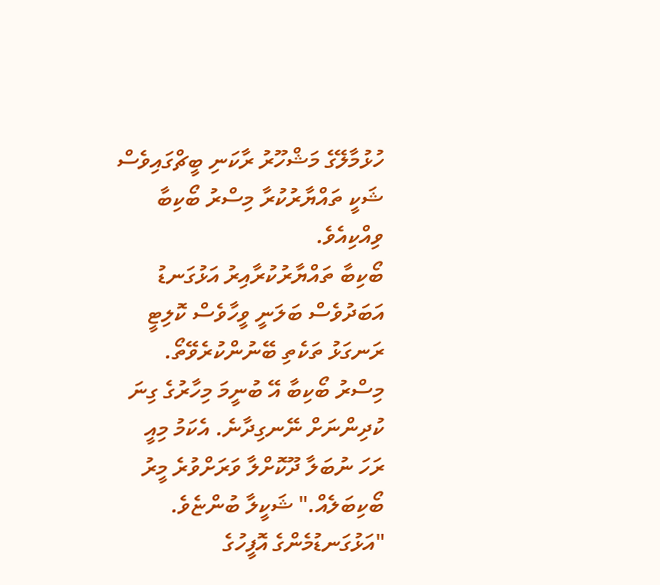ހުޅުމާލޭގެ މަޝްހޫރު ރާކަނި ބީޗްގައިވެސް ޝަކީ ތައްޔާރުކުރާ މިސްރު ބޯކިބާ ވިއްކިއެވެ.
ބޯކިބާ ތައްޔާރުކުރާއިރު އަޅުގަނޑު އަބަދުވެސް ބަލަނީ ވީހާވެސް ކޮލިޓީ ރަނގަޅު ތަކެތި ބޭނުންކުރެވޭތޯ. މިސްރު ބޯކިބާ އޭ ބުނީމަ މިހާރުގެ ގިނަ ކުދިންނަށް ނޭނގިދާނެ. އެކަމު މިއީ ރަހަ ނުބަލާ ދޫކޮށްލާ ވަރަށްވުރެ މީރު ބޯކިބަލެއް." ޝަކީލާ ބުންޏެވެ.
"އަޅުގަނޑުމެންގެ އޮފީހުގެ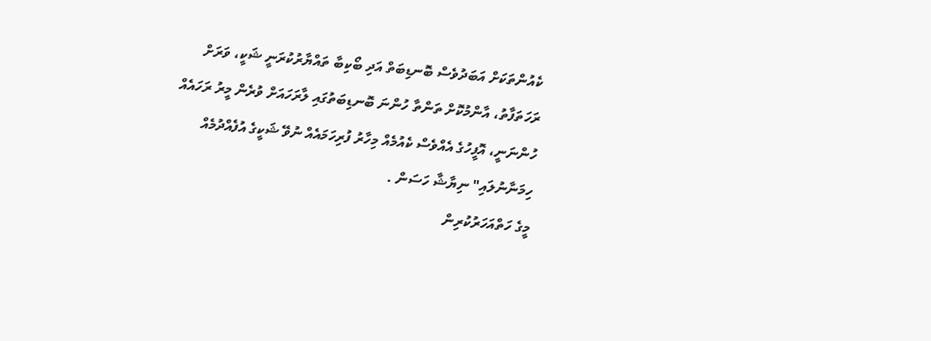ކެއުންތަކަށް އަބަދުވެސް ބޮނޑިބަތް އަދި ބޯކިބާ ތައްޔާރުކުރަނީ ޝަކީ، ވަރަށް ރަހަތަފާތު، އާންމުކޮށް ތަންތާ ހުންނަ ބޮނޑިބަތުގައި ލާރަހައަށް ވުރެން މީރު ރަހައެއް ހުންނަނީ، އޮފީހުގެ އެއްވެސް ކެއުމެއް މިހާރު ފުރިހަމައެއް ނުވޭ ޝަކީގެ އުފެއްދުމެއް ހިމަނާނުލައި" ނިޔާޝާ ހަސަން .
މީގެ ހަތްއަހަރުކުރިން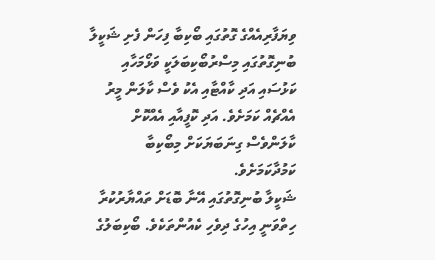ވިޔަފާރިއެއްގެ ގޮތުގައި ބޯކިބާ ފިހަން ފެށި ޝަކީލާ ބުނިގޮތުގައި މިސްރުބޯކިބަލަކީ ވަޅޯމަހާއި ކަޅުސައި އަދި ކާއްޓާއި އެކު ވެސް ކާލަން މީރު އެއްޗެއް ކަމަށެވެ. އަދި ކޮފީއާއި އެއްކޮށް ކާލަންވެސް ގިނަބަޔަކަށް މިބޯކިބާ ކަމުދާކަމަށެވެ.
ޝަކީލާ ބުނިގޮތުގައި އޭނާ ބޮޑަށް ތައްޔާރުކުރާ ހިތްވަނީ އިހުގެ ދިވެހި ކެއުންތަކެވެ. ބޯކިބަލުގެ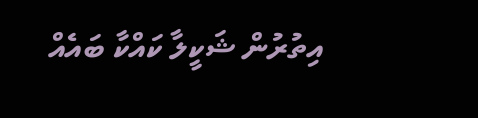އިތުރުން ޝަކީލާ ކައްކާ ބައެއް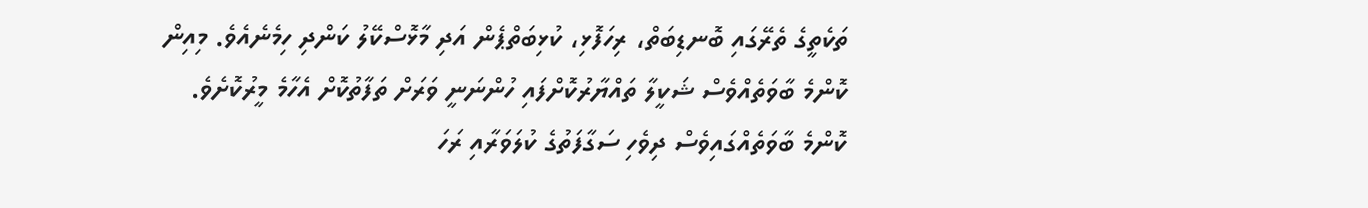ތަކެތީގެ ތެރޭގައި ބޮނޑިބަތް، ރިހަފޮޅި، ކުޅިބަތްޕެން އަދި މާޅޮސްކޭލު ކަންދި ހިމެނެއެވެ. މިއިން ކޮންމެ ބާވަތެއްވެސް ޝަކީލާ ތައްޔާރުކޮށްފައި ހުންނަނީ ވަރަށް ތަފާތުކޮށް އެހާމެ މީރުކޮށެވެ. ކޮންމެ ބާވަތެއްގައިވެސް ދިވެހި ސަގާފަތުގެ ކުލަވަރާއި ރަހަ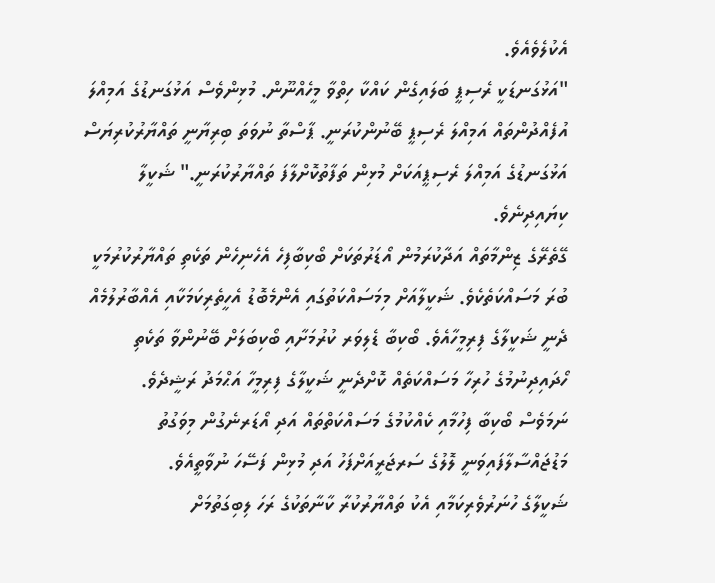އެކުލެވެއެވެ.
"އަޅުގަނޑަކީ ރެސިޕީ ބަލައިގެން ކައްކާ ހިތްވާ މީހެއްނޫން. މުޅިންވެސް އަޅުގަނޑުގެ އަމިއްލަ އުފެއްދުންތައް އަމިއްލަ ރެސިޕީ ބޭނުންކުރަނީ. ޕާސްތާ ނުވަތަ ބިރިޔާނީ ތައްޔާރުކުރިޔަސް އަޅުގަނޑުގެ އަމިއްލަ ރެސިޕީއަކަށް މުޅިން ތަފާތުކޮށްލާފަ ތައްޔާރުކުރަނީ." ޝަކީލާ ކިޔައިދިނެވެ.
ގޭތެރޭގެ ޒިންމާތައް އަދާކުރަމުން އޯޑަރުތަކަށް ބޯކިބާފިހެ އެހެނިހެން ތަކެތި ތައްޔާރުކުރުމަކީ ބުރަ މަސައްކަތެކެވެ. ޝަކީލާއަށް މިމަސައްކަތުގައި އެންމެބޮޑު އެހީތެރިކަމަކާއި އެއްބާރުލުމެއް ދެނީ ޝަކީލާގެ ފިރިމީހާއެވެ. ބޯކިބާ ޑެލިވަރ ކުރުމަށާއި ބޯކިބަލަށް ބޭނުންވާ ތަކެތި ހޯދައިދިނުމުގެ ހުރިހާ މަސައްކަތެއް ކޮށްދެނީ ޝަކީލާގެ ފިރިމީހާ އަޙްމަދު ރަޝީދެވެ.
ނަމަވެސް ބޯކިބާ ފިހުމާއި ކެއްކުމުގެ މަސައްކަތްތައް އަދި އޯޑަރނެގުން މިވަގުތު މަޑުޖައްސާލާފައިވަނީ ލޮލުގެ ސަރޖަރީއަށްފަހު އަދި މުޅިން ފަސޭހަ ނުވާތީއެވެ.
ޝަކީލާގެ ހުނަރުވެރިކަމާއި އެކު ތައްޔާރުކުރާ ކާނާތަކުގެ ރަހަ ލިބިގަތުމަށް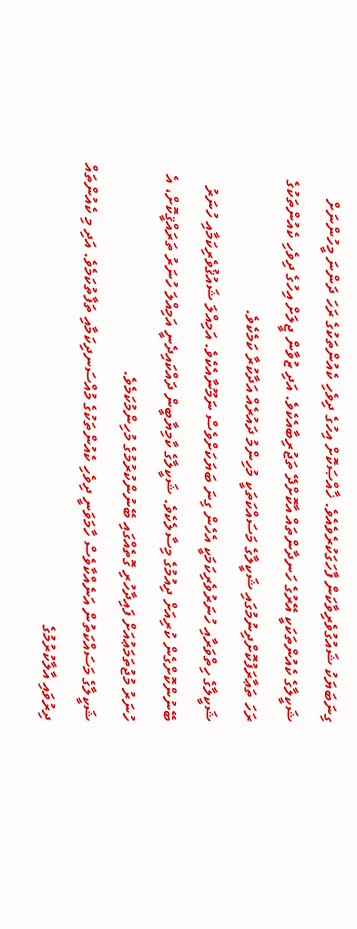ގިނަބަޔަކު ޝައުގުވެރިވާކަން ފާހަގަކުރެވެއެވެ. ޚާއްޞަކޮށް އިހުގެ ދިވެހި ކެއުންތަކުގެ ރަހަ ދަންނަ މީހުންނަށް ޝަކީލާގެ ކެއުންތަކަކީ އޭރުގެ ހަނދާންތައް އާކޮށްދޭ ތަޖުރިބާއެކެވެ. އަދި ޒުވާން ޖީލަށް އިހުގެ ދިވެހި ކެއުންތަކުގެ ރަހަ ތަޢާރަފުކޮށްދިނުމުގައި ޝަކީލާގެ މަސައްކަތަކީ މުހިންމު ދައުރެއް އަދާކުރާ ކަމެކެވެ.
ޝަކީލާގެ ހިތްވަރާއި ހުނަރުވެރިކަމަކީ އެހެން ގިނަ ބަޔަކަށްވެސް ނަމޫނާއެކެވެ. އަމިއްލަ ޝައުޤުވެރިކަމާއި ހުނަރު ބޭނުންކޮށްގެން ކުރިއަށް ދިއުމުގެ މިސާލެކެވެ. ޝަކީލާގެ ކާމިޔާބީން ދައްކައިދެނީ އަމިއްލަ ހުނަރު ތަރައްޤީކޮށް، އެ ހުނަރު މުޖުތަމަޢުއަށް ފައިދާހުރި ގޮތެއްގައި ބޭނުންކުރުމުގެ މުހިންމުކަމެވެ.
ޝަކީލާގެ މަސައްކަތުން އަނެއްކާވެސް ހާމަވަނީ ދިވެހި ކެއުންތަކުގެ މުއްސަނދިކަމާއި ތަފާތުކަމެވެ. އަދި މި ކެއުންތައް ދިރުވައި އާލާކުރުމުގެ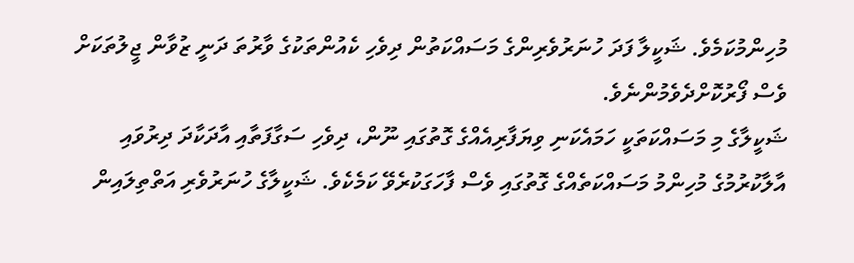މުހިންމުކަމެވެ. ޝަކީލާ ފަދަ ހުނަރުވެރިންގެ މަސައްކަތުން ދިވެހި ކެއުންތަކުގެ ވާރުތަ ދަނީ ޒުވާން ޖީލުތަކަށް ވެސް ފޯރުކޮށްދެވެމުންނެވެ.
ޝަކީލާގެ މި މަސައްކަތަކީ ހަމައެކަނި ވިޔަފާރިއެއްގެ ގޮތުގައި ނޫން، ދިވެހި ސަގާފަތާއި އާދަކާދަ ދިރުވައި އާލާކުރުމުގެ މުހިންމު މަސައްކަތެއްގެ ގޮތުގައި ވެސް ފާހަގަކުރެވޭ ކަމެކެވެ. ޝަކީލާގެ ހުނަރުވެރި އަތްތިލައިން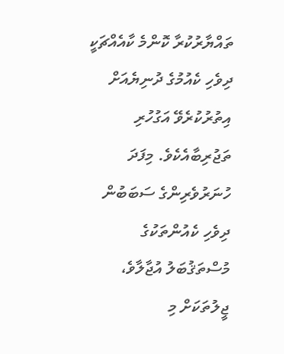ތައްޔާރުކުރާ ކޮންމެ ކާއެއްޗަކީ ދިވެހި ކެއުމުގެ ދުނިޔެއަށް އިތުރުކުރެވޭ އަގުހުރި ތަޖުރިބާއެކެވެ. މިފަދަ ހުނަރުވެރިންގެ ސަބަބުން ދިވެހި ކެއުންތަކުގެ މުސްތަޤުބަލު އުޖާލާވެ، ޖީލުތަކަށް މި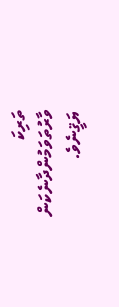ތަރިކަ ވާރުތަވަމުންދާނެކަން ޔަޤީނެވެ.